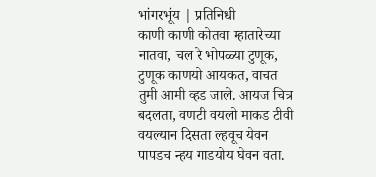भांगरभूंय | प्रतिनिधी
काणी काणी कोतवा म्हातारेच्या नातवा, चल रे भोपळ्या टुणूक, टुणूक काणयो आयकत, वाचत तुमी आमी व्हड जाले. आयज चित्र बदलता, वणटी वयलो माकड टीवी वयल्यान दिसता ल्हवूच येवन पापडच न्हय गाडयोय घेवन वता.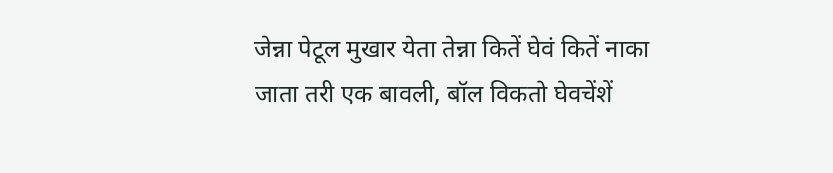जेन्ना पेटूल मुखार येता तेन्ना कितें घेवं कितें नाका जाता तरी एक बावली, बॉल विकतो घेवचेंशें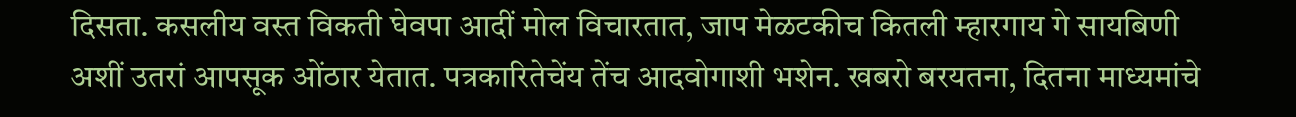दिसता. कसलीय वस्त विकती घेवपा आदीं मोल विचारतात, जाप मेळटकीच कितली म्हारगाय गे सायबिणी अशीं उतरां आपसूक ओंठार येतात. पत्रकारितेचेंय तेंच आदवोगाशी भशेन. खबरो बरयतना, दितना माध्यमांचे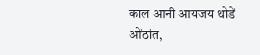काल आनी आयजय थोडें ओंठांत,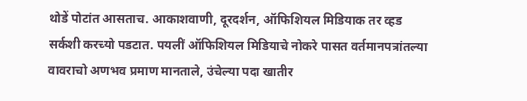थोडें पोटांत आसताच. आकाशवाणी, दूरदर्शन, ऑफिशियल मिडियाक तर व्हड सर्कशी करच्यो पडटात. पयलीं ऑफिशियल मिडियाचे नोकरे पासत वर्तमानपत्रांतल्या वावराचो अणभव प्रमाण मानताले, उंचेल्या पदा खातीर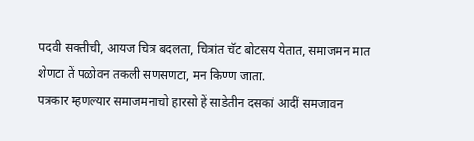पदवी सक्तीची, आयज चित्र बदलता, चित्रांत चॅट बोटसय येतात, समाजमन मात शेणटा तें पळोवन तकली सणसणटा, मन किण्ण जाता.
पत्रकार म्हणल्यार समाजमनाचो हारसो हें साडेतीन दसकां आदीं समजावन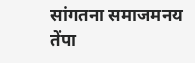सांगतना समाजमनय तेंपा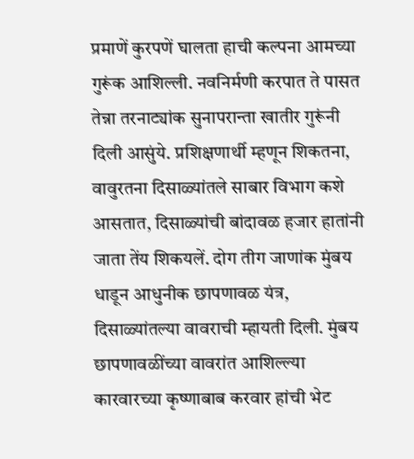प्रमाणें कुरपणें घालता हाची कल्पना आमच्या गुरूंक आशिल्ली. नवनिर्मणी करपात ते पासत तेन्ना तरनाट्यांक सुनापरान्ता खातीर गुरूंनी दिली आसुंये. प्रशिक्षणार्थी म्हणून शिकतना, वावुरतना दिसाळ्यांतले साबार विभाग कशे आसतात, दिसाळ्यांची बांदावळ हजार हातांनी जाता तेंय शिकयलें. दोग तीग जाणांक मुंबय धाडून आधुनीक छापणावळ यंत्र, दिसाळ्यांतल्या वावराची म्हायती दिली. मुंबय छापणावळींच्या वावरांत आशिल्ल्या कारवारच्या कृष्णाबाब करवार हांची भेट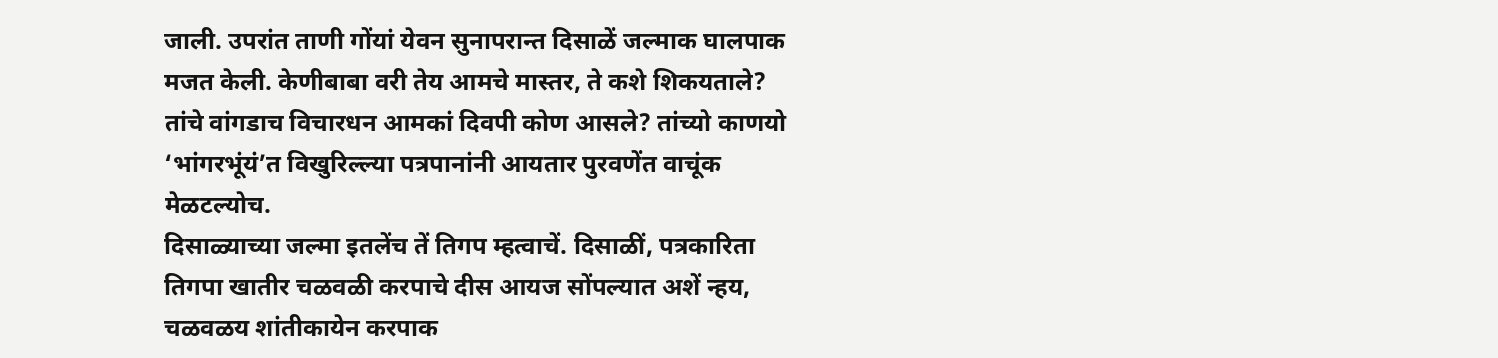जाली. उपरांत ताणी गोंयां येवन सुनापरान्त दिसाळें जल्माक घालपाक मजत केली. केणीबाबा वरी तेय आमचे मास्तर, ते कशे शिकयताले? तांचे वांगडाच विचारधन आमकां दिवपी कोण आसले? तांच्यो काणयो ‘भांगरभूंयं’त विखुरिल्ल्या पत्रपानांनी आयतार पुरवणेंत वाचूंक मेळटल्योच.
दिसाळ्याच्या जल्मा इतलेंच तें तिगप म्हत्वाचें. दिसाळीं, पत्रकारिता तिगपा खातीर चळवळी करपाचे दीस आयज सोंपल्यात अशें न्हय, चळवळय शांतीकायेन करपाक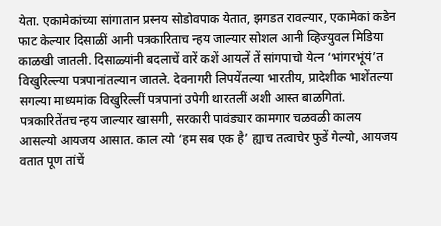येता. एकामेकांच्या सांगातान प्रस्नय सोडोवपाक येतात, झगडत रावल्यार, एकामेकां कडेन फाट केल्यार दिसाळीं आनी पत्रकारिताच न्हय जाल्यार सोशल आनी व्हिज्युवल मिडिया काळखी जातली. दिसाळ्यांनी बदलाचें वारें कशें आयलें तें सांगपाचो येत्न ‘भांगरभूंयं’त विखुरिल्ल्या पत्रपानांतल्यान जातले. देवनागरी लिपयेंतल्या भारतीय, प्रादेशीक भाशेंतल्या सगल्या माध्यमांक विखुरिल्लीं पत्रपानां उपेगी थारतलीं अशी आस्त बाळगितां.
पत्रकारितेंतच न्हय जाल्यार खासगी, सरकारी पावंड्यार कामगार चळवळी कालय आसल्यो आयजय आसात. काल त्यो ‘हम सब एक है’ ह्याच तत्वाचेर फुडें गेल्यो, आयजय वतात पूण तांचें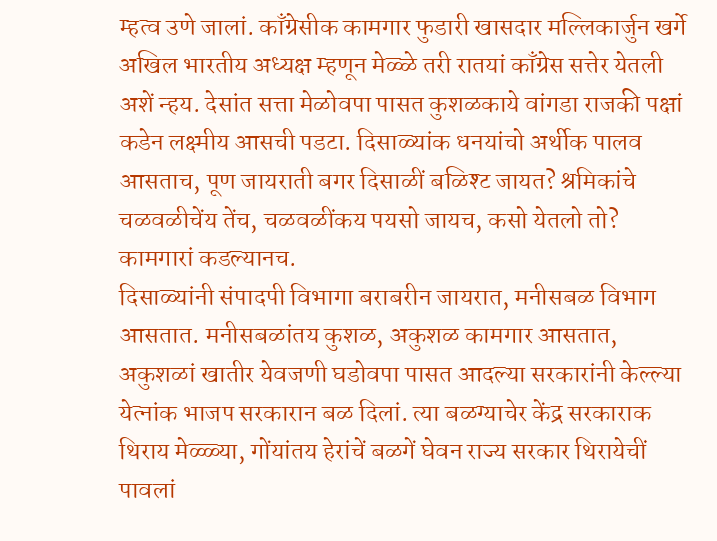म्हत्व उणे जालां. काँग्रेसीक कामगार फुडारी खासदार मल्लिकार्जुन खर्गे अखिल भारतीय अध्यक्ष म्हणून मेळ्ळे तरी रातयां काँग्रेस सत्तेर येतली अशें न्हय. देसांत सत्ता मेळोवपा पासत कुशळकाये वांगडा राजकी पक्षां कडेन लक्ष्मीय आसची पडटा. दिसाळ्यांक धनयांचो अर्थीक पालव आसताच, पूण जायराती बगर दिसाळीं बळिश्ट जायत? श्रमिकांचे चळवळीचेंय तेंच, चळवळींकय पयसो जायच, कसो येतलो तो? कामगारां कडल्यानच.
दिसाळ्यांनी संपादपी विभागा बराबरीन जायरात, मनीसबळ विभाग आसतात. मनीसबळांतय कुशळ, अकुशळ कामगार आसतात, अकुशळां खातीर येवजणी घडोवपा पासत आदल्या सरकारांनी केल्ल्या येत्नांक भाजप सरकारान बळ दिलां. त्या बळग्याचेर केंद्र सरकाराक थिराय मेळ्ळ्या, गोंयांतय हेरांचें बळगें घेवन राज्य सरकार थिरायेचीं पावलां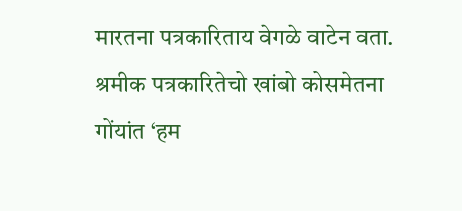मारतना पत्रकारिताय वेगळे वाटेन वता. श्रमीक पत्रकारितेचो खांबो कोसमेतना गोंयांत ‘हम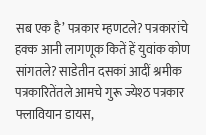सब एक है’ पत्रकार म्हणटले? पत्रकारांचे हक्क आनी लागणूक कितें हें युवांक कोण सांगतले? साडेतीन दसकां आदीं श्रमीक पत्रकारितेंतले आमचे गुरू ज्येश्ठ पत्रकार फ्लावियान डायस,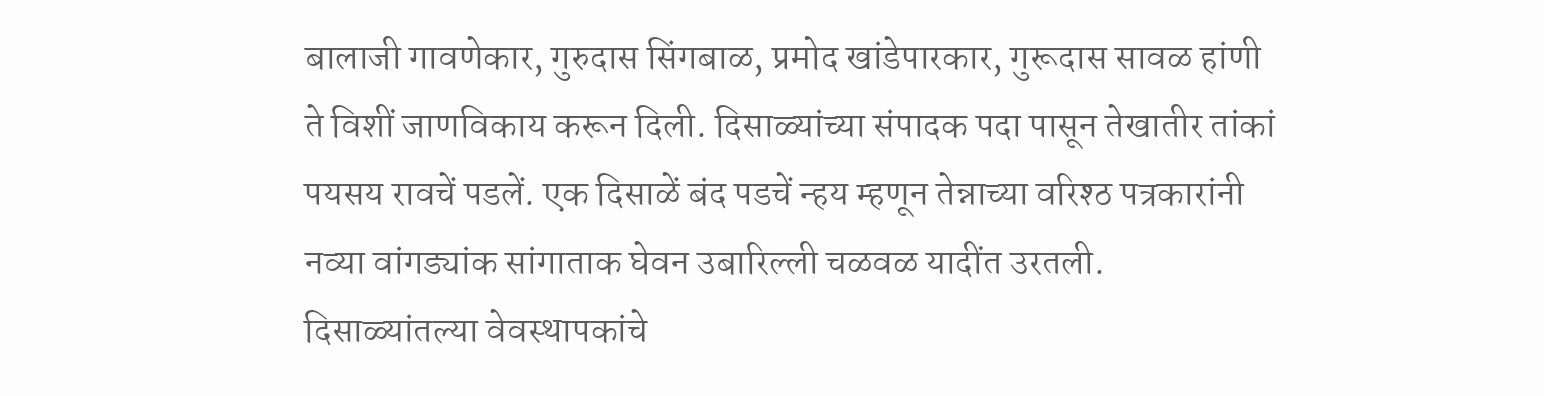बालाजी गावणेकार, गुरुदास सिंगबाळ, प्रमोद खांडेपारकार, गुरूदास सावळ हांणी ते विशीं जाणविकाय करून दिली. दिसाळ्यांच्या संपादक पदा पासून तेखातीर तांकां पयसय रावचें पडलें. एक दिसाळें बंद पडचें न्हय म्हणून तेन्नाच्या वरिश्ठ पत्रकारांनी नव्या वांगड्यांक सांगाताक घेवन उबारिल्ली चळवळ यादींत उरतली. दिसाळ्यांतल्या वेवस्थापकांचे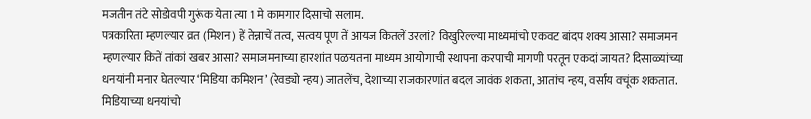मजतीन तंटे सोडोवपी गुरूंक येता त्या 1 मे कामगार दिसाचो सलाम.
पत्रकारिता म्हणल्यार व्रत (मिशन) हें तेन्नाचें तत्व, सत्वय पूण तें आयज कितलें उरलां? विखुरिल्ल्या माध्यमांचो एकवट बांदप शक्य आसा? समाजमन म्हणल्यार कितें तांकां खबर आसा? समाजमनाच्या हारशांत पळयतना माध्यम आयोगाची स्थापना करपाची मागणी परतून एकदां जायत? दिसाळ्यांच्या धनयांनी मनार घेतल्यार ‘मिडिया कमिशन’ (रेवड्यो न्हय) जातलेंच, देशाच्या राजकारणांत बदल जावंक शकता, आतांच न्हय, वर्सांय वचूंक शकतात. मिडियाच्या धनयांचो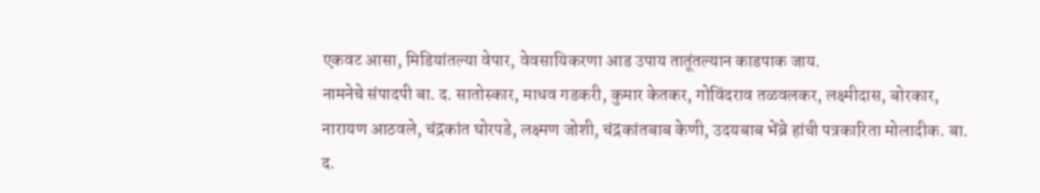एकवट आसा, मिडियांतल्या वेपार, वेवसायिकरणा आड उपाय तातूंतल्यान काडपाक जाय.
नामनेचे संपादपी बा. द. सातोस्कार, माधव गडकरी, कुमार केतकर, गोविंदराव तळवलकर, लक्ष्मीदास, बोरकार, नारायण आठवले, चंद्रकांत घोरपडे, लक्ष्मण जोशी, चंद्रकांतबाब केणी, उदयबाब भेंब्रे हांची पत्रकारिता मोलादीक. बा. द.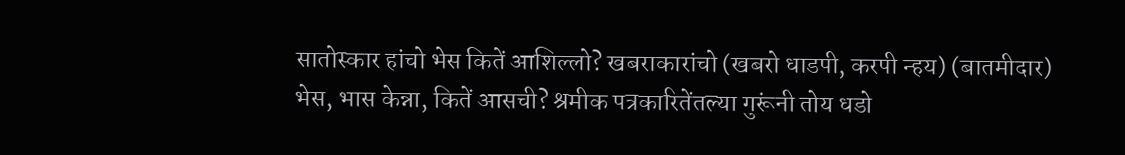सातोस्कार हांचो भेस कितें आशिल्लो? खबराकारांचो (खबरो धाडपी, करपी न्हय) (बातमीदार) भेस, भास केन्ना, कितें आसची? श्रमीक पत्रकारितेंतल्या गुरूंनी तोय धडो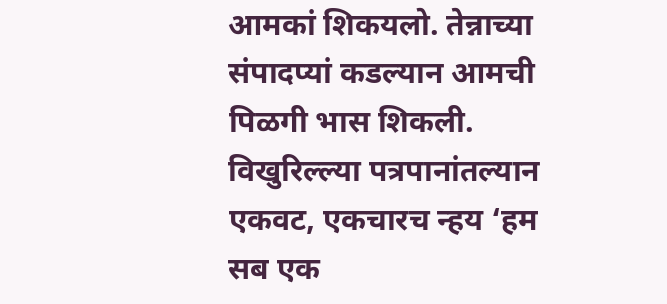आमकां शिकयलो. तेन्नाच्या संपादप्यां कडल्यान आमची पिळगी भास शिकली. विखुरिल्ल्या पत्रपानांतल्यान एकवट, एकचारच न्हय ‘हम सब एक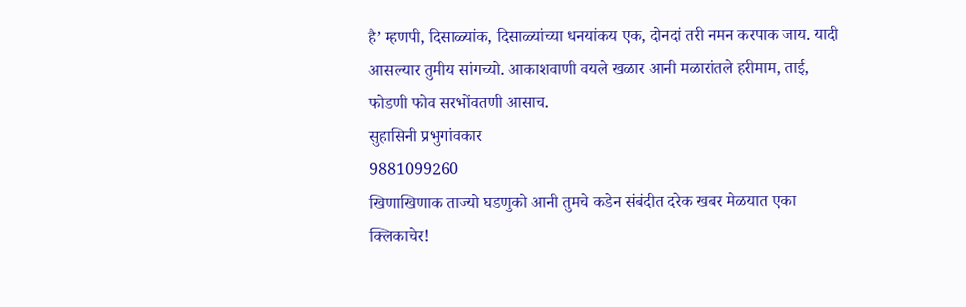है’ म्हणपी, दिसाळ्यांक, दिसाळ्यांच्या धनयांकय एक, दोनदां तरी नमन करपाक जाय. यादी आसल्यार तुमीय सांगच्यो. आकाशवाणी वयले खळार आनी मळारांतले हरीमाम, ताई, फोडणी फोव सरभोंवतणी आसाच.
सुहासिनी प्रभुगांवकार
9881099260
खिणाखिणाक ताज्यो घडणुको आनी तुमचे कडेन संबंदीत दरेक खबर मेळयात एका क्लिकाचेर!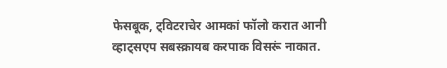फेसबूक, ट्विटराचेर आमकां फॉलो करात आनी व्हाट्सएप सबस्क्रायब करपाक विसरूं नाकात.